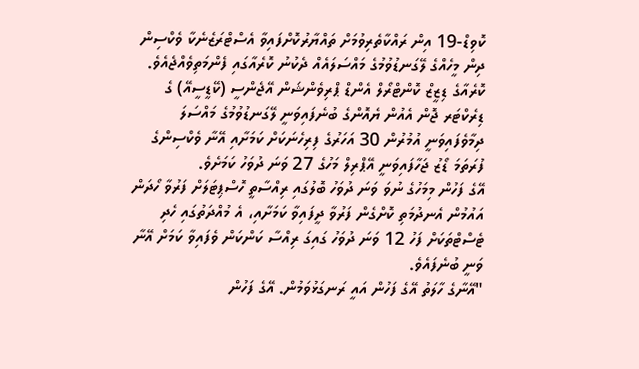ކޮވިޑް-19 އިން ރައްކާތެރިވުމަށް ތައްޔާރުކޮށްފައިވާ އެސްޓްރަޒެނެކާ ވެކްސިން ދިން މީހެއްގެ ލޭގަނޑުވުމުގެ މައްސަލައެއް ދެކުނު ކޮރެއާގައި ފެންމަތިވެއްޖެއެވެ.
ކޮރެއާގެ ޑިޒީޒް ކޮންޓްރޯލް އެންޑް ޕްރިވެންޝަން އޭޖެންސީ (ކޭޑީސީއޭ) ގެ ޑިރެކްޓަރ ޖޮން އެއުން ޔެއޮންގެ ބުނެފައިވަނީ ލޭގަނޑުވުމުގެ މައްސަލަ ދިމާވެފައިވަނީ އުމުރުން 30 އަހަރުގެ ފިރިހެނަކަށް ކަމަށާއި އޭނާ ވެކްސިންގެ ފުރަތަމަ ޑޯޒު ޖަހާފައިވަނީ އޭޕްރިލް މަހުގެ 27 ވަނަ ދުވަހު ކަމަށެވެ.
އޭގެ ފަހުން މިމަހުގެ ނުވަ ވަނަ ދުވަހު ބޮލުގައި ރިއްސާތީ ހޮސްޕިޓަލަށް ފަރުވާ ހޯދަން އައުމުން އެނދުމަތި ކޮށްގެން ފަރުވާ ދީފައިވާ ކަމަށާއި، އެ މުއްދަތުގައި ހެދި ޓެސްޓްތަކަށް ފަހު 12 ވަނަ ދުވަހު ގައިގަ ރިއްސާ ކަންކަން ވެފައިވާ ކަމަށް އޭނާ ވަނީ ބުނެފައެވެ.
"އޭނާގެ ހާލަތު އޭގެ ފަހުން އައީ ރަނގަޅުވަމުން. އޭގެ ފަހުން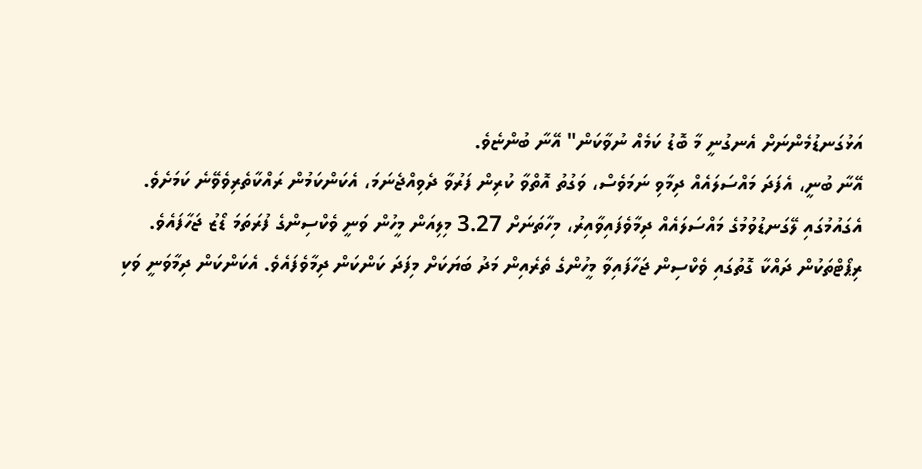އަޅުގަނޑުމެންނަށް އެނގުނީ މާ ބޮޑު ކަމެއް ނުވާކަން" އޭނާ ބުންޏެވެ.
އޭނާ ބުނީ، އެފަދަ މައްސަލައެއް ދިމާވި ނަމަވެސް، ވަގުތު އޮތްވާ ކުރިން ފަރުވާ ދެވިއްޖެނަމަ، އެކަންކަމުން ރައްކާތެރިވެވޭނެ ކަމަށެވެ.
އެގައުމުގައި ލޭގަނޑުވުމުގެ މައްސަލައެއް ދިމާވެފައިވާއިރު، މިހާތަނަށް 3.27 މިލިއަން މީހުން ވަނީ ވެކްސިންގެ ފުރަތަމަ ޑޯޒު ޖަހާފައެވެ.
ރިޕޯޓްތަކުން ދައްކާ ގޮތުގައި ވެކްސިން ޖަހާފައިވާ މީހުންގެ ތެރެއިން މަދު ބަޔަކަށް މިފަދަ ކަންކަން ދިމާވެފައެވެ. އެކަންކަން ދިމާވަނީ ވަކި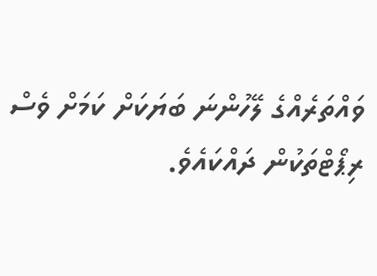ވައްތަރެއްގެ ލޭހުންނަ ބަޔަކަށް ކަމަށް ވެސް ރިޕޯޓްތަކުން ދައްކައެވެ.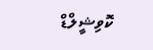ކޮވިޝީލްޑް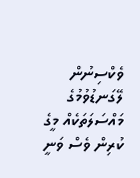ވެކްސިނުން ލޭގަނޑުވުމުގެ މައްސަލަތަކެއް މީގެ ކުރިން ވެސް ވަނީ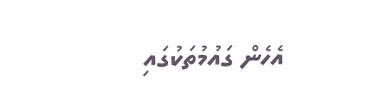އެހެން ގައުމުތަކުގައި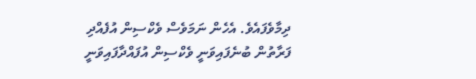ދިމާވެފައެވެ. އެހެން ނަމަވެސް ވެކްސިން އުފެއްދި ފަރާތުން ބުނެފައިވަނީ ވެކްސިން އުފައްދާފައިވަނީ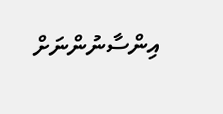އިންސާނުންނަށް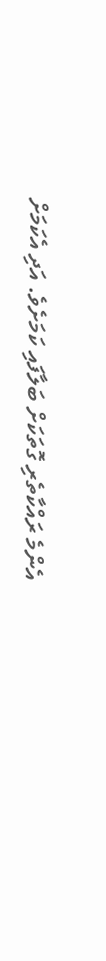އެންމެ ރައްކާތެރި ގޮތަކަށް ބަލާފައި ކަމަށެވެ. އަދި އެކަމަށް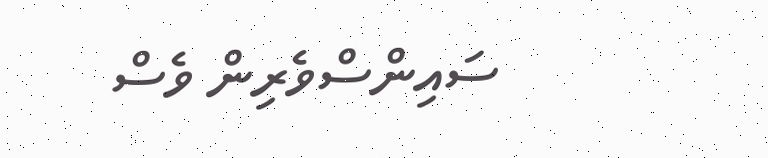ސައިންސްވެރިން ވެސް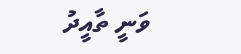ވަނީ ތާއީދު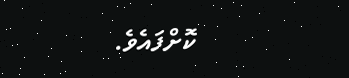ކޮށްފައެވެ.